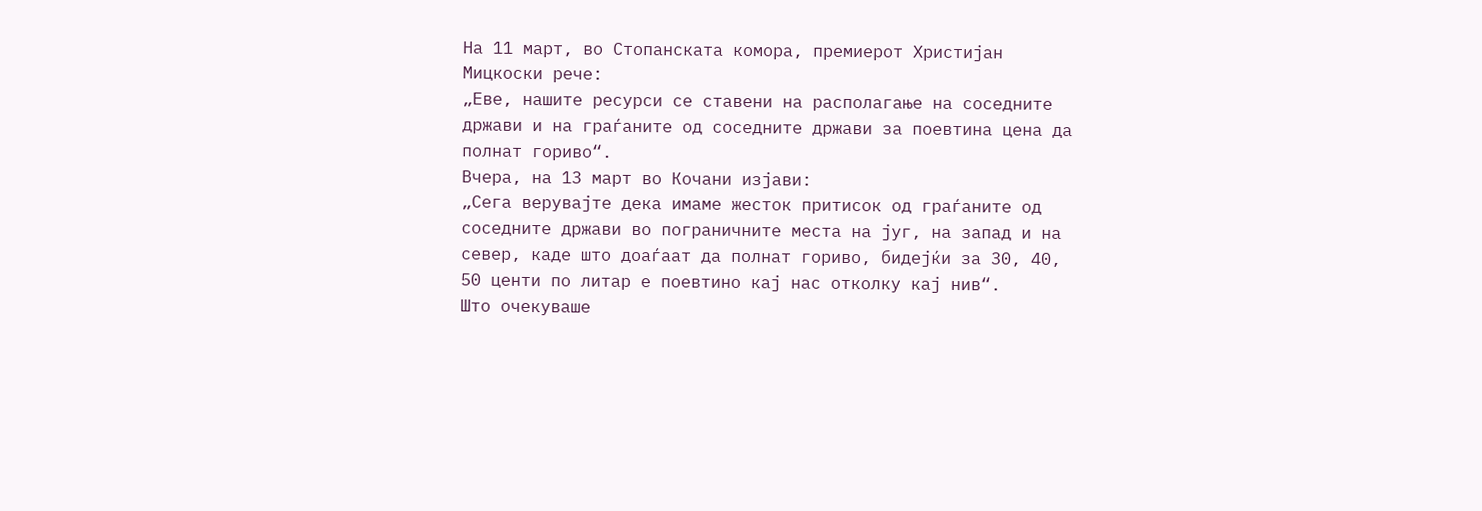На 11 март, во Стопанската комора, премиерот Христијан Мицкоски рече:
„Еве, нашите ресурси се ставени на располагање на соседните држави и на граѓаните од соседните држави за поевтина цена да полнат гориво“.
Вчера, на 13 март во Кочани изјави:
„Сега верувајте дека имаме жесток притисок од граѓаните од соседните држави во пограничните места на југ, на запад и на север, каде што доаѓаат да полнат гориво, бидејќи за 30, 40, 50 центи по литар е поевтино кај нас отколку кај нив“.
Што очекуваше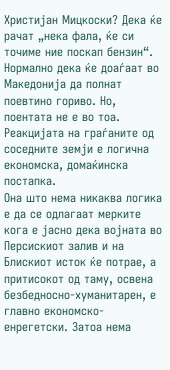Христијан Мицкоски? Дека ќе рачат „нека фала, ќе си точиме ние поскап бензин“.
Нормално дека ќе доаѓаат во Македонија да полнат поевтино гориво. Но, поентата не е во тоа. Реакцијата на граѓаните од соседните земји е логична економска, домаќинска постапка.
Она што нема никаква логика е да се одлагаат мерките кога е јасно дека војната во Персискиот залив и на Блискиот исток ќе потрае, а притисокот од таму, освена безбедносно-хуманитарен, е главно економско-енрегетски. Затоа нема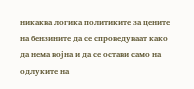никаква логика политиките за цените на бензините да се спроведуваат како да нема војна и да се остави само на одлуките на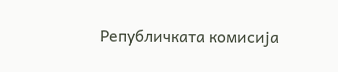Републичката комисија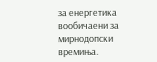за енергетика вообичаени за мирнодопски времиња.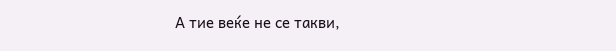А тие веќе не се такви,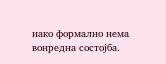иако формално нема вонредна состојба.